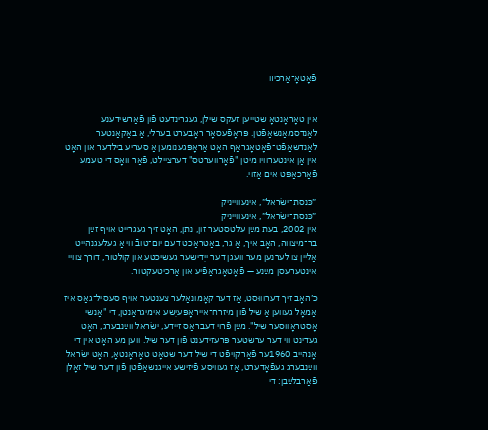פֿאָטאָ־אַרכיװ


אין טאָראָנטאָ שטייען זעקס שילן, געגרינדעט פֿון פֿאַרשידענע לאַנדסמאַנשאַפֿטן. פּראָפֿעסאָר ראָבערט בערלי, אַ באַקאַנטער לאַנדשאַפֿט־פֿאָטאָגראַף האָט אַראָפּגענומען אַ סעריע בילדער און האָט אין אַן אינטערוויו מיטן "פֿאָרווערטס" דערציילט, פֿאַר וואָס די טעמע פֿאַרכאַפּט אים אַזוי.

״כּנסת־ישׂראל״, אינעווייניק
״כּנסת־ישׂראל״, אינעווייניק
אין 2002, בעת מײַן עלטסטער זון, נתן, האָט זיך געגרייט אויף זײַן בר־מיצווה, האָב איך, אַ גר, באַטראַכט דעם יום־טובֿ ווי אַ געלעגנהייט אַליין צו לערנען מער וועגן דער ייִדישער געשיכטע און קולטור, דורך צוויי אינטערעסן מײַנע — פֿאָטאָגראַפֿיע און אַרכיטעקטור.

כ׳האָב זיך דערוווּסט, אַז דער קאָמונאַלער צענטער אויף סעסיל־גאַס איז אַמאָל געווען אַ שיל פֿון מיזרח־אייראָפּעיִשע אימיגראַנטן, די "אַנשי אָסטראָווסער שיל". מײַן פֿרוי דעבראַס זיידע, ישׂראל ווײַנבערג, האָט געדינט ווי דער ערשטער פּרעזידענט פֿון דער שיל. ווען מע האָט אין די אָנהייב 1960ער פֿאַרקויפֿט די שיל דער שטאָט טאָראָנטאָ, האָט ישׂראל ווײַנבערג געפֿאָדערט, אַז געוויסע פֿיזישע אייגנשאַפֿטן פֿון דער שיל זאָלן פֿאַרבלײַבן: די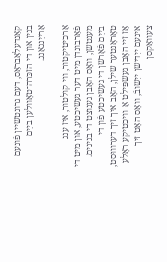קאַנדעלאַבראַס, דעם גרונטשיין פֿונעם בנין און די הזכּרה־טאָוולען בײַם אַרײַנגאַנג.

אַרכיטיקטור, ווי קולטור, איז ענג פֿאַרבונדן מיט דער געשיכטע, און מיט די מענטשן, וואָס האָבן גענוצט די בנינים. בײַם פֿאָרשן די געשיכטע פֿון די טאָראָנטער שילן, האָב איך זיך דערוווּסט, אַז זיי האָבן געשפּילט אַ וויכטיקע ראָלע אינעם ייִדישן ייִשובֿ, וואָס האָט זיך צעוואַקסן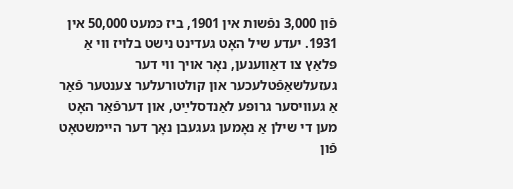פֿון 3,000 נפֿשות אין 1901, ביז כּמעט 50,000 אין 1931. יעדע שיל האָט געדינט נישט בלויז ווי אַ פּלאַץ צו דאַווענען, נאָר אויך ווי דער געזעלשאַפֿטלעכער און קולטורעלער צענטער פֿאַר אַ געוויסער גרופּע לאַנדסלײַט, און דערפֿאַר האָט מען די שילן אַ נאָמען געגעבן נאָך דער היימשטאָט פֿון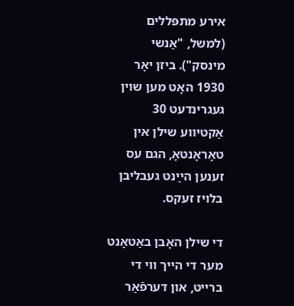אירע מתפּללים (למשל, "אַנשי מינסק"). ביזן יאָר 1930 האָט מען שוין געגרינדעט 30 אַקטיווע שילן אין טאָראָנטאָ, הגם עס זענען הײַנט געבליבן בלויז זעקס.

די שילן האָבן באַטאָנט מער די הייך ווי די ברייט, און דערפֿאַר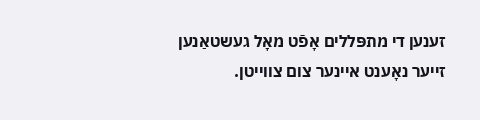זענען די מתפּללים אָפֿט מאָל געשטאַנען זייער נאָענט איינער צום צווייטן.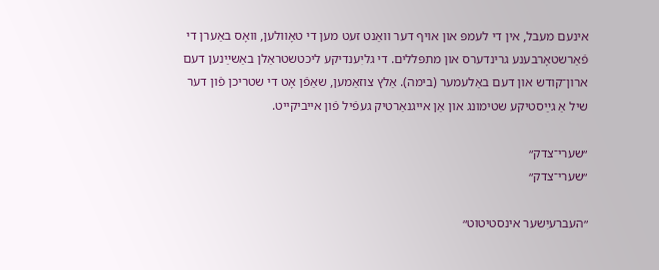אינעם מעבל, אין די לעמפּ און אויף דער וואַנט זעט מען די טאָוולען, וואָס באַערן די פֿאַרשטאָרבענע גרינדערס און מתפּללים. די גליִענדיקע ליכטשטראַלן באַשײַנען דעם ארון־קודש און דעם באַלעמער (בימה). אַלץ צוזאַמען, שאַפֿן אָט די שטריכן פֿון דער שיל אַ גײַסטיקע שטימונג און אַן אייגנאַרטיק געפֿיל פֿון אייביקייט.

״שערי־צדק״
״שערי־צדק״

״העברעיִשער אינסטיטוט״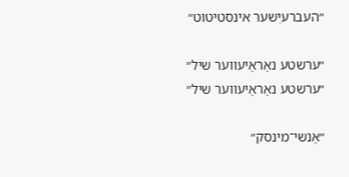״העברעיִשער אינסטיטוט״

״ערשטע נאַראַיעווער שיל״
״ערשטע נאַראַיעווער שיל״

״אַנשי־מינסק״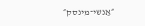״אַנשי־מינסק״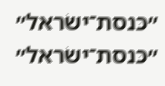״כּנסת־ישׂראל״
״כּנסת־ישׂראל״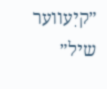״קיִעווער שיל״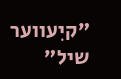״קיִעווער שיל״